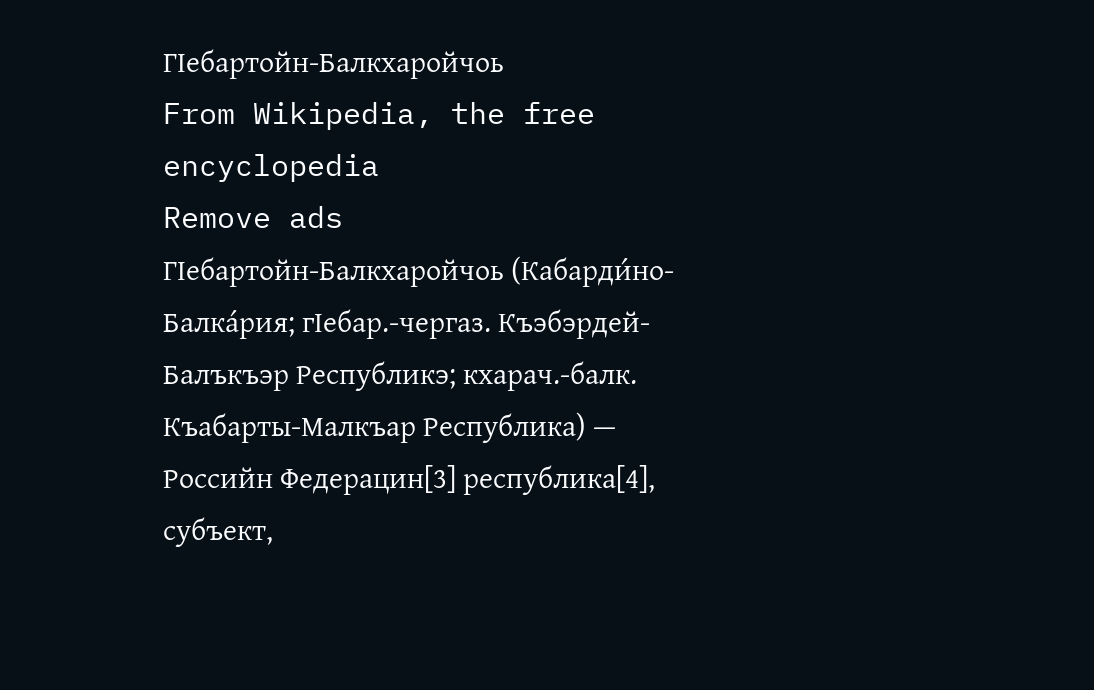ГӀебартойн-Балкхаройчоь
From Wikipedia, the free encyclopedia
Remove ads
ГӀебартойн-Балкхаройчоь (Кабарди́но-Балка́рия; гIебар.-чергаз. Къэбэрдей-Балъкъэр Республикэ; кхарач.-балк. Къабарты-Малкъар Республика) — Российн Федерацин[3] республика[4], субъект,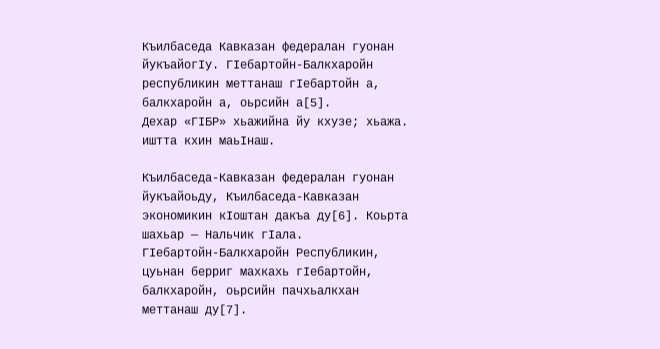Къилбаседа Кавказан федералан гуонан йукъайогӀу. ГIебартойн-Балкхаройн республикин меттанаш гIебартойн а, балкхаройн а, оьрсийн а[5].
Дехар «ГӀБР» хьажийна йу кхузе; хьажа. иштта кхин маьӀнаш.

Къилбаседа-Кавказан федералан гуонан йукъайоьду, Къилбаседа-Кавказан экономикин кӀоштан дакъа ду[6]. Коьрта шахьар — Нальчик гӀала.
ГӀебартойн-Балкхаройн Республикин, цуьнан берриг махкахь гӀебартойн, балкхаройн, оьрсийн пачхьалкхан меттанаш ду[7].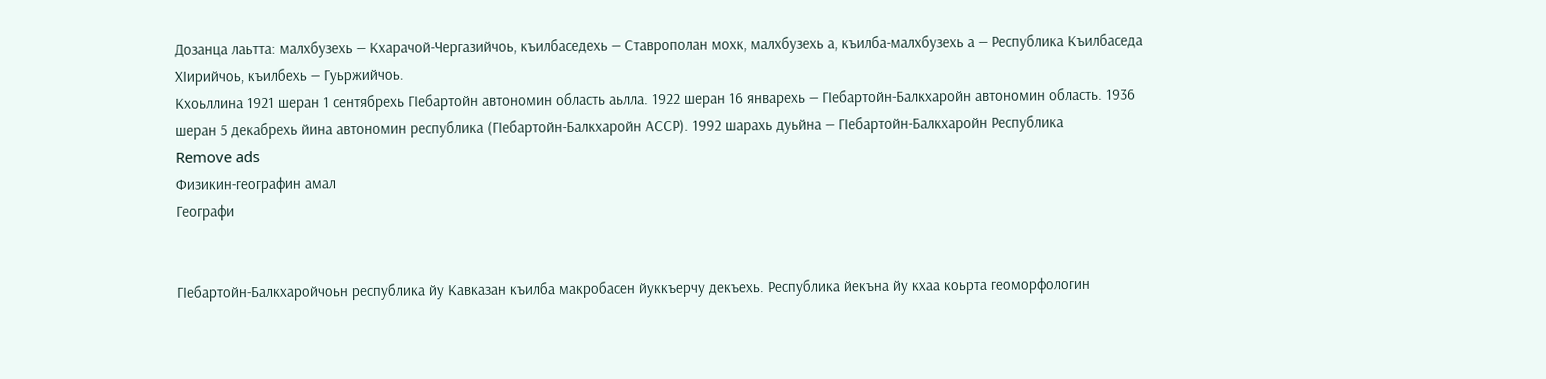Дозанца лаьтта: малхбузехь — Кхарачой-Чергазийчоь, къилбаседехь — Ставрополан мохк, малхбузехь а, къилба-малхбузехь а — Республика Къилбаседа ХӀирийчоь, къилбехь — Гуьржийчоь.
Кхоьллина 1921 шеран 1 сентябрехь ГIебартойн автономин область аьлла. 1922 шеран 16 январехь — ГIебартойн-Балкхаройн автономин область. 1936 шеран 5 декабрехь йина автономин республика (ГӀебартойн-Балкхаройн АССР). 1992 шарахь дуьйна — ГӀебартойн-Балкхаройн Республика
Remove ads
Физикин-географин амал
Географи


ГӀебартойн-Балкхаройчоьн республика йу Кавказан къилба макробасен йуккъерчу декъехь. Республика йекъна йу кхаа коьрта геоморфологин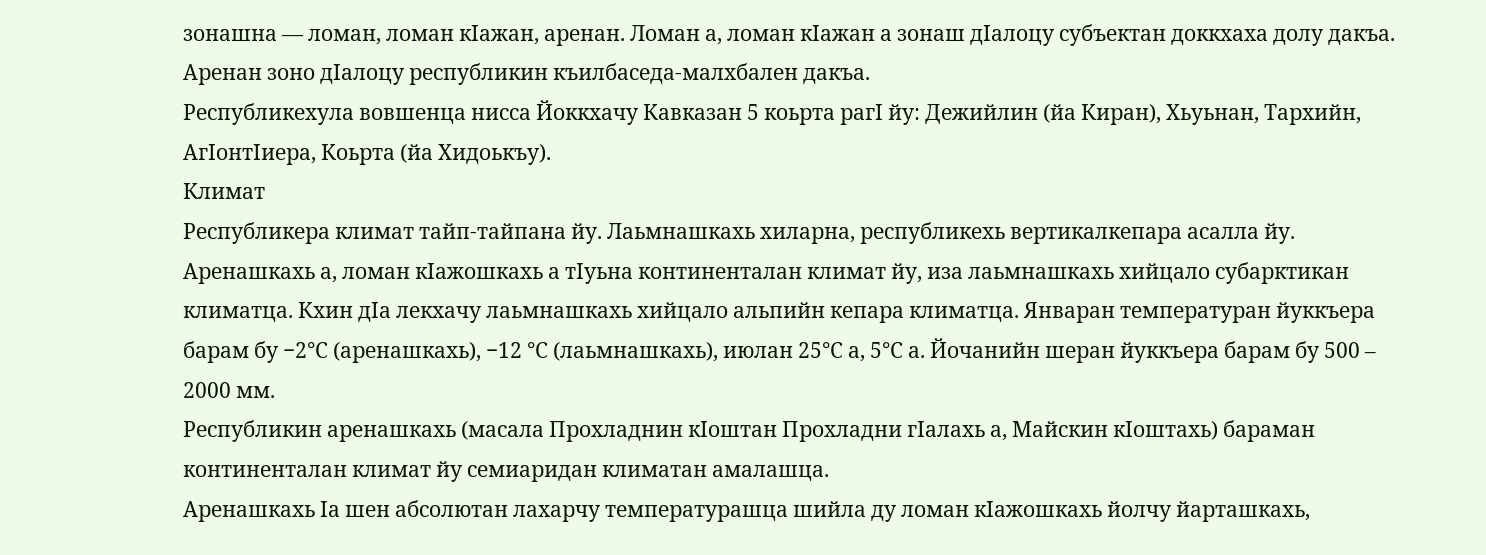зонашна — ломан, ломан кӀажан, аренан. Ломан а, ломан кӀажан а зонаш дӀалоцу субъектан доккхаха долу дакъа. Аренан зоно дӀалоцу республикин къилбаседа-малхбален дакъа.
Республикехула вовшенца нисса Йоккхачу Кавказан 5 коьрта рагӀ йу: Дежийлин (йа Киран), Хьуьнан, Тархийн, АгӀонтӀиера, Коьрта (йа Хидоькъу).
Климат
Республикера климат тайп-тайпана йу. Лаьмнашкахь хиларна, республикехь вертикалкепара асалла йу. Аренашкахь а, ломан кӀажошкахь а тӀуьна континенталан климат йу, иза лаьмнашкахь хийцало субарктикан климатца. Кхин дӀа лекхачу лаьмнашкахь хийцало альпийн кепара климатца. Январан температуран йуккъера барам бу −2°С (аренашкахь), −12 °С (лаьмнашкахь), июлан 25°С а, 5°С а. Йочанийн шеран йуккъера барам бу 500 – 2000 мм.
Республикин аренашкахь (масала Прохладнин кӀоштан Прохладни гӀалахь а, Майскин кӀоштахь) бараман континенталан климат йу семиаридан климатан амалашца.
Аренашкахь Ӏа шен абсолютан лахарчу температурашца шийла ду ломан кӀажошкахь йолчу йарташкахь,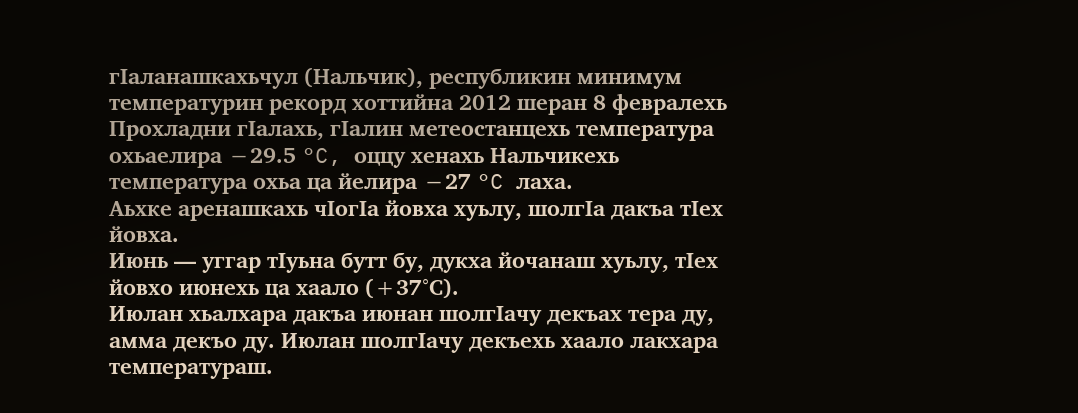гӀаланашкахьчул (Нальчик), республикин минимум температурин рекорд хоттийна 2012 шеран 8 февралехь Прохладни гӀалахь, гӀалин метеостанцехь температура охьаелира −29.5 °C, оццу хенахь Нальчикехь температура охьа ца йелира −27 °C лаха.
Аьхке аренашкахь чӀогӀа йовха хуьлу, шолгӀа дакъа тӀех йовха.
Июнь — уггар тӀуьна бутт бу, дукха йочанаш хуьлу, тӀех йовхо июнехь ца хаало (+37°С).
Июлан хьалхара дакъа июнан шолгӀачу декъах тера ду, амма декъо ду. Июлан шолгӀачу декъехь хаало лакхара температураш.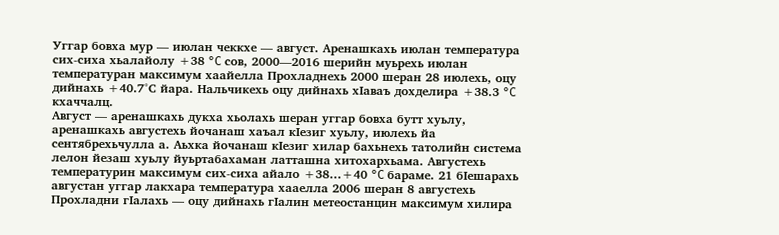Уггар бовха мур — июлан чеккхе — август. Аренашкахь июлан температура сих-сиха хьалайолу +38 °C сов, 2000—2016 шерийн муьрехь июлан температуран максимум хаайелла Прохладнехь 2000 шеран 28 июлехь, оцу дийнахь +40.7°С йара. Нальчикехь оцу дийнахь хӀаваъ дохделира +38.3 °C кхаччалц.
Август — аренашкахь дукха хьолахь шеран уггар бовха бутт хуьлу, аренашкахь августехь йочанаш хаъал кӀезиг хуьлу, июлехь йа сентябрехьчулла а. Аьхка йочанаш кӀезиг хилар бахьнехь татолийн система лелон йезаш хуьлу йуьртабахаман латташна хитохархьама. Августехь температурин максимум сих-сиха айало +38…+40 °C бараме. 21 бӀешарахь августан уггар лакхара температура хааелла 2006 шеран 8 августехь Прохладни гӀалахь — оцу дийнахь гӀалин метеостанцин максимум хилира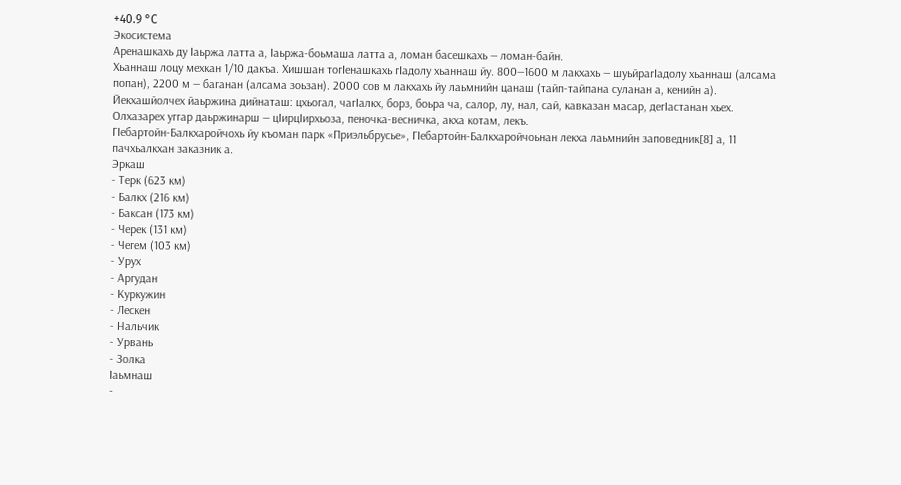+40.9 °C
Экосистема
Аренашкахь ду Iаьржа латта а, Ӏаьржа-боьмаша латта а, ломан басешкахь — ломан-байн.
Хьаннаш лоцу мехкан 1/10 дакъа. Хишшан тогӀенашкахь гӀадолу хьаннаш йу. 800—1600 м лакхахь — шуьйрагIадолу хьаннаш (алсама попан), 2200 м — баганан (алсама зоьзан). 2000 сов м лакхахь йу лаьмнийн цанаш (тайп-тайпана суланан а, кенийн а).
Йекхашйолчех йаьржина дийнаташ: цхьогал, чагӀалкх, борз, боьра ча, салор, лу, нал, сай, кавказан масар, дегIастанан хьех. Олхазарех уггар даьржинарш — цӀирцӀирхьоза, пеночка-весничка, акха котам, лекъ.
ГӀебартойн-Балкхаройчохь йу къоман парк «Приэльбрусье», ГIебартойн-Балкхаройчоьнан лекха лаьмнийн заповедник[8] а, 11 пачхьалкхан заказник а.
Эркаш
- Терк (623 км)
- Балкх (216 км)
- Баксан (173 км)
- Черек (131 км)
- Чегем (103 км)
- Урух
- Аргудан
- Куркужин
- Лескен
- Нальчик
- Урвань
- Золка
Ӏаьмнаш
-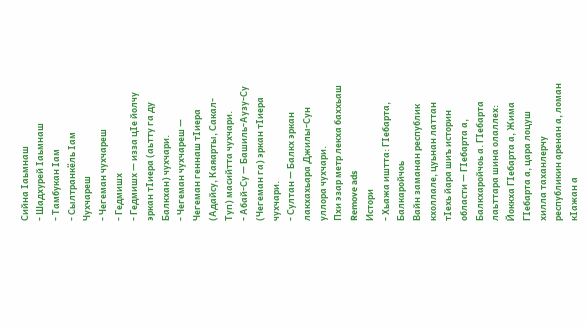Сийна Ӏаьмнаш
- Шадхурей Ӏаьмнаш
- Тамбукан Ӏам
- Сылтранкёль Ӏам
Чухчареш
- Чегеман чухчареш
- Гедмишх
- Гедмишх — изза цӀе йолчу эркан тӀиера (аьтту га ду Балкхан) чухчари.
- Чегеман чухчареш — Чегеман геннаш тӀиера (Адайсу, Каяарты, Сакал-Туп) масийтта чухчари.
- Абай-Су — Башиль-Аузу-Су (Чегеман га) эркан тӀиера чухчари.
- Султан — Балкх эркан лакхахьара Джилы-Сун уллора чухчари.
Пхи эзар метр лекха баххьаш
Remove ads
Истори
- Хьажа иштта: ГIебарта, Балкаройчоь
Вайн заманан республик кхоллале, цуьнан латтан тӀехь йара шиъ историн области — ГIебарта а, Балкхаройчоь а. ГӀебарта лаьттара шина олаллех: Йоккха ГӀебарта а, Жима ГӀебарта а, цара лоцуш хилла таханлерчу республикин аренан а, ломан кӀажан а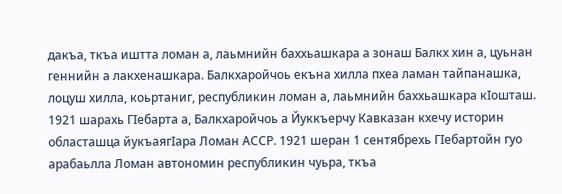дакъа, ткъа иштта ломан а, лаьмнийн баххьашкара а зонаш Балкх хин а, цуьнан геннийн а лакхенашкара. Балкхаройчоь екъна хилла пхеа ламан тайпанашка, лоцуш хилла, коьртаниг, республикин ломан а, лаьмнийн баххьашкара кӀошташ.
1921 шарахь ГӀебарта а, Балкхаройчоь а Йуккъерчу Кавказан кхечу историн областашца йукъаягӀара Ломан АССР. 1921 шеран 1 сентябрехь ГӀебартойн гуо арабаьлла Ломан автономин республикин чуьра, ткъа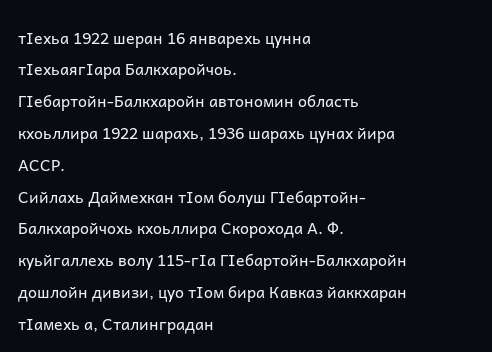тӀехьа 1922 шеран 16 январехь цунна тӀехьаягӀара Балкхаройчоь.
ГIебартойн-Балкхаройн автономин область кхоьллира 1922 шарахь, 1936 шарахь цунах йира АССР.
Сийлахь Даймехкан тIом болуш ГӀебартойн-Балкхаройчохь кхоьллира Скорохода А. Ф. куьйгаллехь волу 115-гIа ГIебартойн-Балкхаройн дошлойн дивизи, цуо тӀом бира Кавказ йаккхаран тӀамехь а, Сталинградан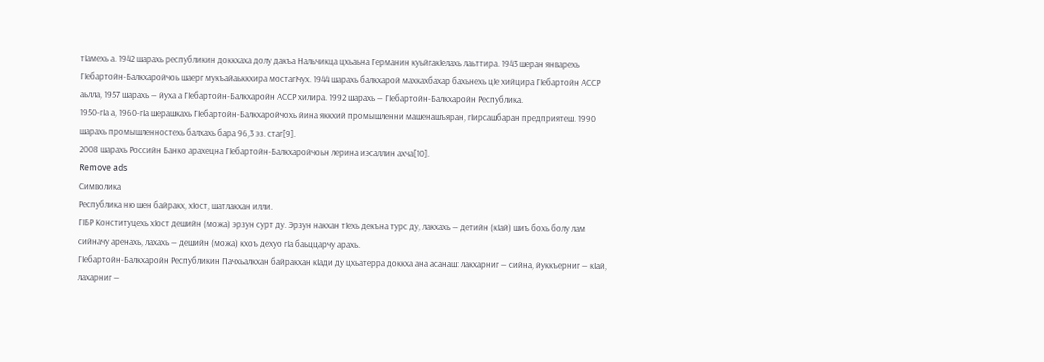тӀамехь а. 1942 шарахь республикин доккхаха долу дакъа Нальчикца цхьаьна Германин куьйгакӀелахь лаьттира. 1943 шеран январехь ГӀебартойн-Балкхаройчоь шаерг мукъайаьккхира мостагӀчух. 1944 шарахь балкхарой махкахбахар бахьнехь цӀе хийцира ГIебартойн АССР аьлла, 1957 шарахь — йуха а ГӀебартойн-Балкхаройн АССР хилира. 1992 шарахь — ГӀебартойн-Балкхаройн Республика.
1950-гIа а, 1960-гIа шерашкахь ГӀебартойн-Балкхаройчохь йина яккхий промышленни машенашъяран, гӀирсашбаран предприятеш. 1990 шарахь промышленностехь балхахь бара 96,3 эз. стаг[9].
2008 шарахь Российн Банко арахецна ГӀебартойн-Балкхаройчоьн лерина иэсаллин ахча[10].
Remove ads
Символика
Республика ню шен байракх, хӀост, шатлакхан илли.
ГӀБР Конституцехь хӀост дешийн (можа) эрзун сурт ду. Эрзун накхан тӀехь декъна турс ду, лакхахь — детийн (кӀай) шиъ бохь болу лам сийначу аренахь, лахахь — дешийн (можа) кхоъ дехуо гӀа баьццарчу арахь.
ГӀебартойн-Балкхаройн Республикин Пачхьалкхан байракхан кӀади ду цхьатерра доккха ана асанаш: лакхарниг — сийна, йуккъерниг — кӀай, лахарниг —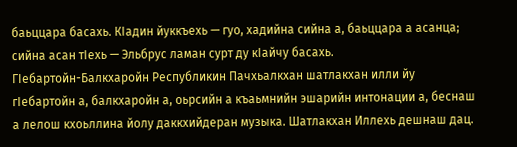баьццара басахь. КӀадин йуккъехь — гуо, хадийна сийна а, баьццара а асанца; сийна асан тӀехь — Эльбрус ламан сурт ду кӀайчу басахь.
ГӀебартойн-Балкхаройн Республикин Пачхьалкхан шатлакхан илли йу гӀебартойн а, балкхаройн а, оьрсийн а къаьмнийн эшарийн интонации а, беснаш а лелош кхоьллина йолу даккхийдеран музыка. Шатлакхан Иллехь дешнаш дац.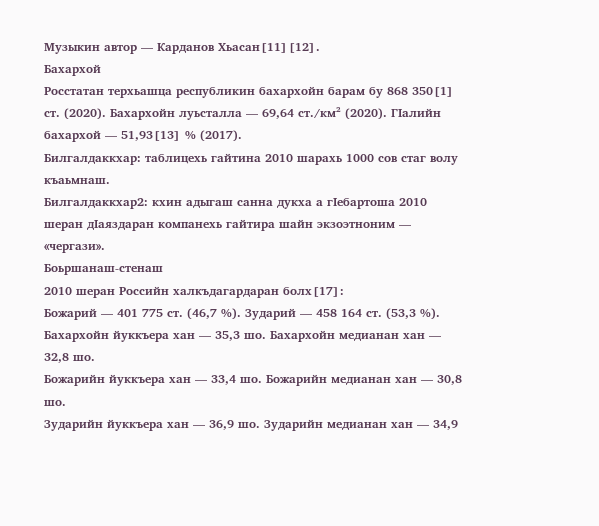Музыкин автор — Карданов Хьасан[11][12].
Бахархой
Росстатан терхьашца республикин бахархойн барам бу 868 350[1] ст. (2020). Бахархойн луьсталла — 69,64 ст./км² (2020). ГӀалийн бахархой — 51,93[13] % (2017).
Билгалдаккхар: таблицехь гайтина 2010 шарахь 1000 сов стаг волу къаьмнаш.
Билгалдаккхар2: кхин адыгаш санна дукха а гӀебартоша 2010 шеран дӀаяздаран компанехь гайтира шайн экзоэтноним — «чергази».
Боьршанаш-стенаш
2010 шеран Российн халкъдагардаран болх[17]:
Божарий — 401 775 ст. (46,7 %). Зударий — 458 164 ст. (53,3 %).
Бахархойн йуккъера хан — 35,3 шо. Бахархойн медианан хан — 32,8 шо.
Божарийн йуккъера хан — 33,4 шо. Божарийн медианан хан — 30,8 шо.
Зударийн йуккъера хан — 36,9 шо. Зударийн медианан хан — 34,9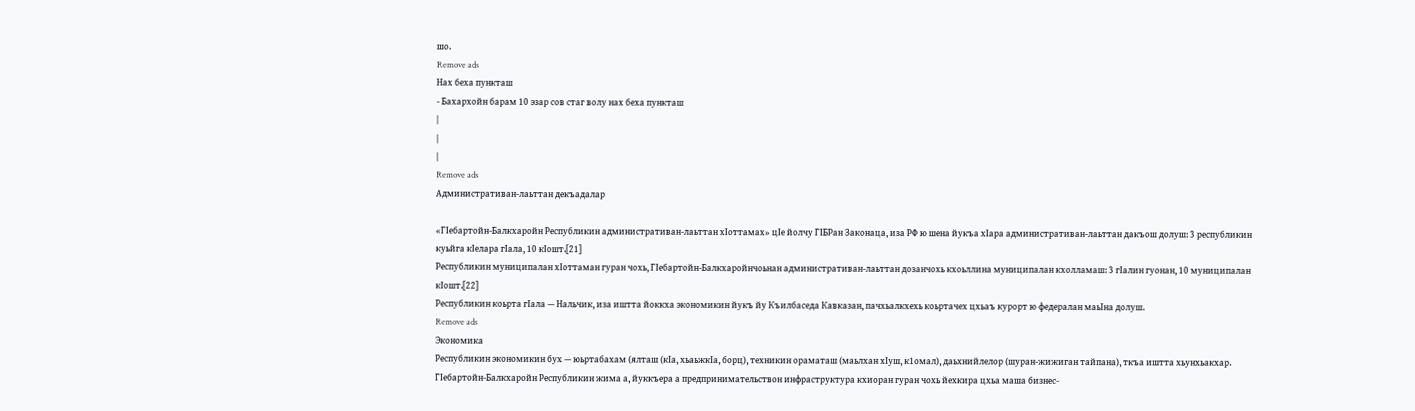шо.
Remove ads
Нах беха пункташ
- Бахархойн барам 10 эзар сов стаг волу нах беха пункташ
|
|
|
Remove ads
Административан-лаьттан декъадалар

«ГӀебартойн-Балкхаройн Республикин административан-лаьттан хӀоттамах» цӀе йолчу ГӀБРан Законаца, иза РФ ю шена йукъа хӀара административан-лаьттан дакъош долуш: 3 республикин куьйга кӀелара гӀала, 10 кӀошт.[21]
Республикин муниципалан хӀоттаман гуран чохь, ГӀебартойн-Балкхаройнчоьнан административан-лаьттан дозанчохь кхоьллина муниципалан кхолламаш: 3 гӀалин гуонан, 10 муниципалан кӀошт.[22]
Республикин коьрта гӀала — Нальчик, иза иштта йоккха экономикин йукъ йу Къилбаседа Кавказан, пачхьалкхехь коьртачех цхьаъ курорт ю федералан маьӀна долуш.
Remove ads
Экономика
Республикин экономикин бух — юьртабахам (ялташ (кIа, хьаьжкIа, борц), техникин ораматаш (маьлхан хӀуш, к1омал), даьхнийлелор (шуран-жижиган тайпана), ткъа иштта хьунхьакхар.
ГӀебартойн-Балкхаройн Республикин жима а, йуккъера а предпринимательствон инфраструктура кхиоран гуран чохь йехкира цхьа маша бизнес-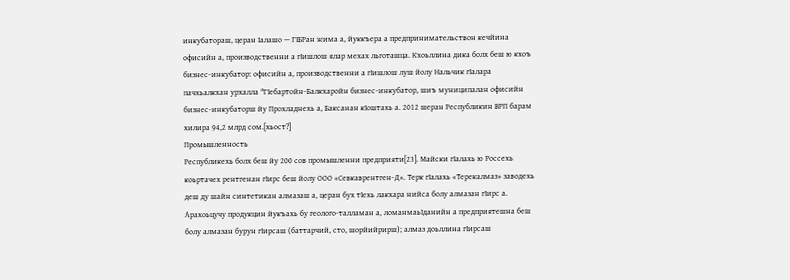инкубатораш, церан Ӏалашо — ГӀБРан жима а, йуккъера а предпринимательствон кечйина офисийн а, производственни а гӀишлош ялар мехах льготашца. Кхоьллина дика болх беш ю кхоъ бизнес-инкубатор: офисийн а, производственни а гӀишлош луш йолу Нальчик гӀалара пачхьалкхан урхалла "ГӀебартойн-Балкхаройн бизнес-инкубатор, шиъ муниципалан офисийн бизнес-инкубаторш йу Прохладнехь а, Баксанан кӀоштахь а. 2012 шеран Республикин ВРП барам хилира 94,2 млрд сом.[хьост?]
Промышленность
Республикехь болх беш йу 200 сов промышленни предприяти[23]. Майски гӀалахь ю Россехь коьртачех рентгенан гӀирс беш йолу ООО «Севкаврентген-Д». Терк гӀалахь «Терекалмаз» заводехь деш ду шайн синтетикан алмазаш а, церан бух тӀехь лакхара нийса болу алмазан гӀирс а. Арахоьцучу продукцин йукъахь бу геолого-талламан а, ломанмаьӀданийн а предприятешна беш болу алмазан бурун гӀирсаш (баттарчий, сто, шорйийрирш); алмаз доьллина гӀирсаш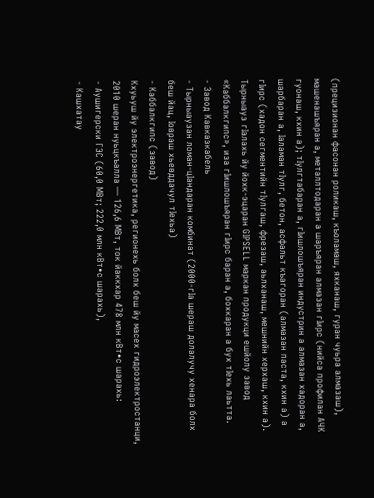(прецизионан фасонан роликаш, къоламаш, яхканаш, гуран чуьра алмазаш), машенашъяран а, металлтодаран а шаръяран алмазан гӀирс (нийса профилан АЧК гуонаш, кхин а); тӀулгтабаран а, гӀишлошъяран индустрин а алмазан хадоран а, шарбаран а, Ӏаламан тӀулг, бетон, асфальт къагоран (алмазан паста, кхин а) а гӀирс (хадон сегментийн тӀулгаш, фрезаш, аьлханаш, мешнийн херхаш, кхин а). Тырныауз гӀалахь йу йохк-эцаран GIPSELL маркан продукци ешйолу завод «Каббалкгипс», иза гӀишлошъяран гӀирс баран а, бохкаран а бух тӀехь лаьтта.
- Завод Кавказкабель
- Тырныаузан ломан-цӀандаран комбинат (2000-гӀа шераш долалучу хенара болх беш йац, Ӏовраш хьевддачул тӀехьа)
- Каббалкгипс (завод)
Кхуьуш йу электроэнергетика, регионехь болх беш йу масех гидроэлектростанци, 2010 шеран нуьцкъалла — 126,6 МВт, ток йаккхар 478 млн кВт•с шарахь:
- Аушигерски ГЭС (60,0 МВт; 222,0 млн кВт•с шарахь),
- Кашхатау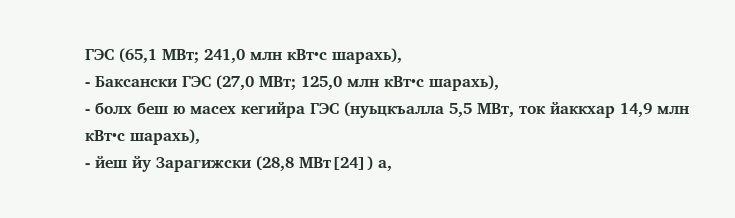ГЭС (65,1 МВт; 241,0 млн кВт•с шарахь),
- Баксански ГЭС (27,0 МВт; 125,0 млн кВт•с шарахь),
- болх беш ю масех кегийра ГЭС (нуьцкъалла 5,5 МВт, ток йаккхар 14,9 млн кВт•с шарахь),
- йеш йу Зарагижски (28,8 МВт[24]) а,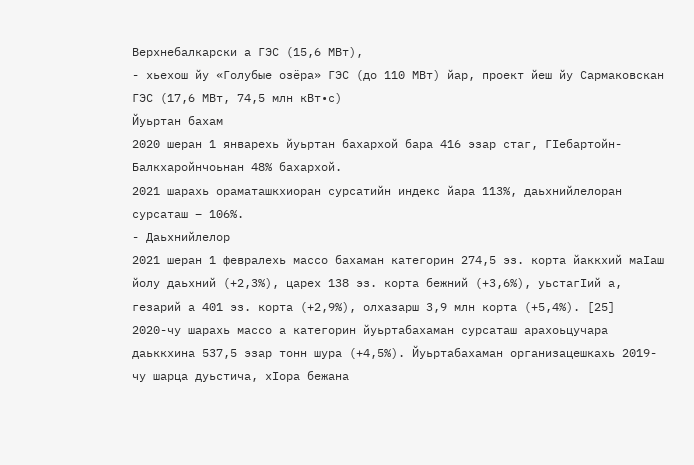Верхнебалкарски а ГЭС (15,6 МВт),
- хьехош йу «Голубые озёра» ГЭС (до 110 МВт) йар, проект йеш йу Сармаковскан ГЭС (17,6 МВт, 74,5 млн кВт•с)
Йуьртан бахам
2020 шеран 1 январехь йуьртан бахархой бара 416 эзар стаг, ГӀебартойн-Балкхаройнчоьнан 48% бахархой.
2021 шарахь ораматашкхиоран сурсатийн индекс йара 113%, даьхнийлелоран сурсаташ – 106%.
- Даьхнийлелор
2021 шеран 1 февралехь массо бахаман категорин 274,5 эз. корта йаккхий маӀаш йолу даьхний (+2,3%), царех 138 эз. корта бежний (+3,6%), уьстагӀий а, гезарий а 401 эз. корта (+2,9%), олхазарш 3,9 млн корта (+5,4%). [25]
2020-чу шарахь массо а категорин йуьртабахаман сурсаташ арахоьцучара даьккхина 537,5 эзар тонн шура (+4,5%). Йуьртабахаман организацешкахь 2019-чу шарца дуьстича, хӀора бежана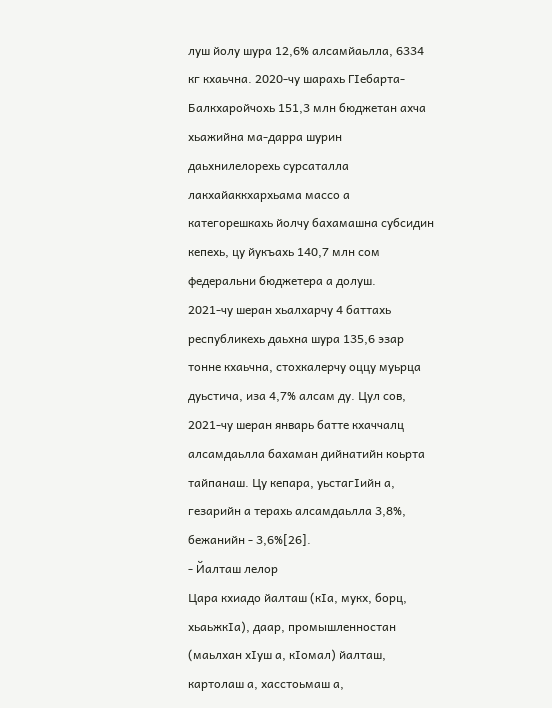луш йолу шура 12,6% алсамйаьлла, 6334 кг кхаьчна. 2020-чу шарахь ГӀебарта-Балкхаройчохь 151,3 млн бюджетан ахча хьажийна ма-дарра шурин даьхнилелорехь сурсаталла лакхайаккхархьама массо а категорешкахь йолчу бахамашна субсидин кепехь, цу йукъахь 140,7 млн сом федеральни бюджетера а долуш.
2021-чу шеран хьалхарчу 4 баттахь республикехь даьхна шура 135,6 эзар тонне кхаьчна, стохкалерчу оццу муьрца дуьстича, иза 4,7% алсам ду. Цул сов, 2021-чу шеран январь батте кхаччалц алсамдаьлла бахаман дийнатийн коьрта тайпанаш. Цу кепара, уьстагӀийн а, гезарийн а терахь алсамдаьлла 3,8%, бежанийн - 3,6%[26].
- Йалташ лелор
Цара кхиадо йалташ (кӀа, мукх, борц, хьаьжкӀа), даар, промышленностан (маьлхан хӀуш а, кӀомал) йалташ, картолаш а, хасстоьмаш а,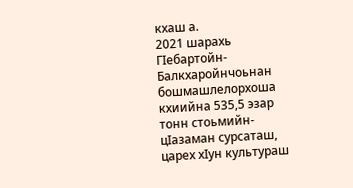кхаш а.
2021 шарахь ГӀебартойн-Балкхаройнчоьнан бошмашлелорхоша кхиийна 535,5 эзар тонн стоьмийн-цӀазаман сурсаташ, царех хӀун культураш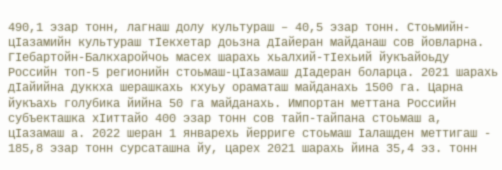490,1 эзар тонн, лагнаш долу культураш – 40,5 эзар тонн. Стоьмийн-цӀазамийн культураш тӀекхетар доьзна дӀайеран майданаш сов йовларна. ГӀебартойн-Балкхаройчоь масех шарахь хьалхий-тӀехьий йукъайоьду Российн топ-5 регионийн стоьмаш-цӀазамаш дӀадеран боларца. 2021 шарахь дӀайийна дуккха шерашкахь кхуьу ораматаш майданахь 1500 га. Царна йукъахь голубика йийна 50 га майданахь. Импортан меттана Российн субъекташка хӀиттайо 400 эзар тонн сов тайп-тайпана стоьмаш а, цӀазамаш а. 2022 шеран 1 январехь йерриге стоьмаш Ӏалашден меттигаш - 185,8 эзар тонн сурсаташна йу, царех 2021 шарахь йина 35,4 эз. тонн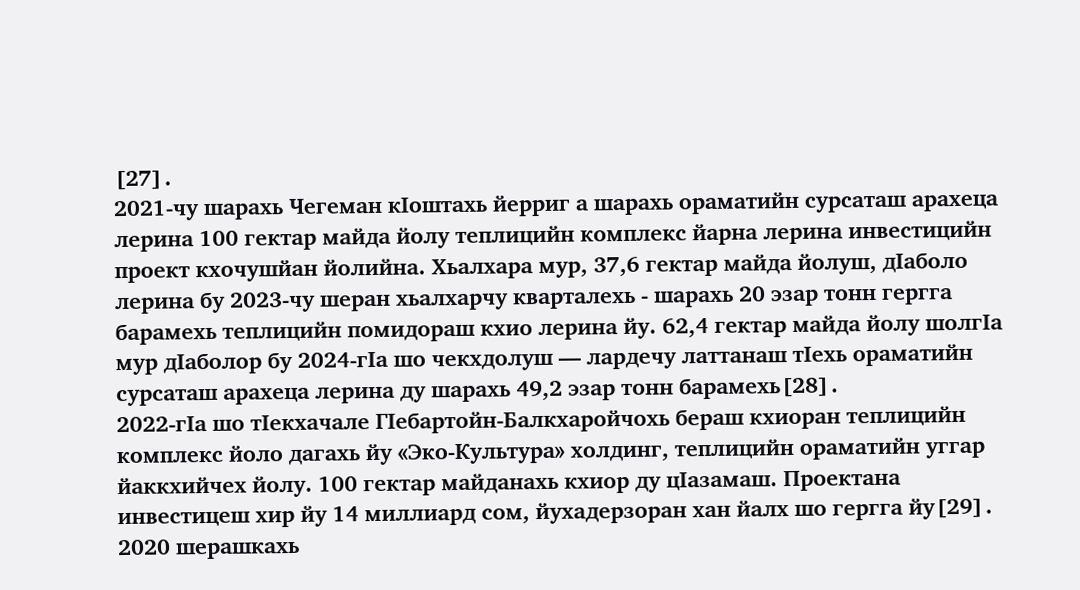[27].
2021-чу шарахь Чегеман кӀоштахь йерриг а шарахь ораматийн сурсаташ арахеца лерина 100 гектар майда йолу теплицийн комплекс йарна лерина инвестицийн проект кхочушйан йолийна. Хьалхара мур, 37,6 гектар майда йолуш, дӀаболо лерина бу 2023-чу шеран хьалхарчу кварталехь - шарахь 20 эзар тонн гергга барамехь теплицийн помидораш кхио лерина йу. 62,4 гектар майда йолу шолгӀа мур дӀаболор бу 2024-гӀа шо чекхдолуш — лардечу латтанаш тӀехь ораматийн сурсаташ арахеца лерина ду шарахь 49,2 эзар тонн барамехь[28].
2022-гӀа шо тӀекхачале ГӀебартойн-Балкхаройчохь бераш кхиоран теплицийн комплекс йоло дагахь йу «Эко-Культура» холдинг, теплицийн ораматийн уггар йаккхийчех йолу. 100 гектар майданахь кхиор ду цӀазамаш. Проектана инвестицеш хир йу 14 миллиард сом, йухадерзоран хан йалх шо гергга йу[29].
2020 шерашкахь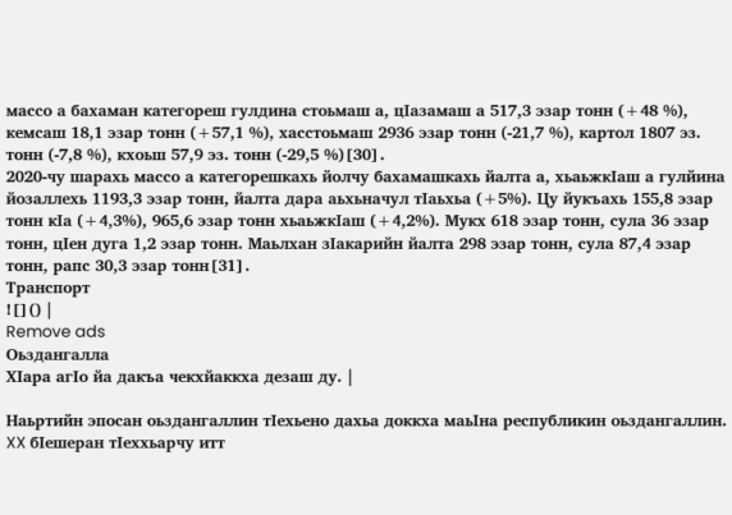массо а бахаман категореш гулдина стоьмаш а, цӀазамаш а 517,3 эзар тонн (+48 %), кемсаш 18,1 эзар тонн (+57,1 %), хасстоьмаш 2936 эзар тонн (-21,7 %), картол 1807 эз. тонн (-7,8 %), кхоьш 57,9 эз. тонн (-29,5 %)[30].
2020-чу шарахь массо а категорешкахь йолчу бахамашкахь йалта а, хьаьжкӀаш а гулйина йозаллехь 1193,3 эзар тонн, йалта дара аьхьначул тӀаьхьа (+5%). Цу йукъахь 155,8 эзар тонн кӀа (+4,3%), 965,6 эзар тонн хьаьжкӀаш (+4,2%). Мукх 618 эзар тонн, сула 36 эзар тонн, цӀен дуга 1,2 эзар тонн. Маьлхан зӀакарийн йалта 298 эзар тонн, сула 87,4 эзар тонн, рапс 30,3 эзар тонн[31].
Транспорт
![]() |
Remove ads
Оьздангалла
ХӀара агӀо йа дакъа чекхйаккха дезаш ду. |

Наьртийн эпосан оьздангаллин тӀехьено дахьа доккха маьӀна республикин оьздангаллин. XX бӀешеран тӀеххьарчу итт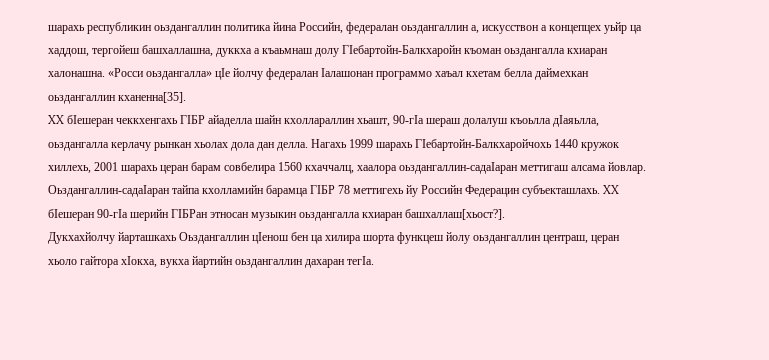шарахь республикин оьздангаллин политика йина Российн, федералан оьздангаллин а, искусствон а концепцех уьйр ца хаддош, тергойеш башхаллашна, дуккха а къаьмнаш долу ГӀебартойн-Балкхаройн къоман оьздангалла кхиаран халонашна. «Росси оьздангалла» цӀе йолчу федералан Ӏалашонан программо хаъал кхетам белла даймехкан оьздангаллин кханенна[35].
XX бӀешеран чеккхенгахь ГӀБР айаделла шайн кхоллараллин хьашт, 90-гӀа шераш долалуш къоьлла дӀаяьлла, оьздангалла керлачу рынкан хьолах дола дан делла. Нагахь 1999 шарахь ГӀебартойн-Балкхаройчохь 1440 кружок хиллехь, 2001 шарахь церан барам совбелира 1560 кхаччалц, хаалора оьздангаллин-садаӀаран меттигаш алсама йовлар. Оьздангаллин-садаӀаран тайпа кхолламийн барамца ГӀБР 78 меттигехь йу Российн Федерацин субъекташлахь. XX бӀешеран 90-гӀа шерийн ГӀБРан этносан музыкин оьздангалла кхиаран башхаллаш[хьост?].
Дукхахйолчу йарташкахь Оьздангаллин цӀенош бен ца хилира шорта функцеш йолу оьздангаллин центраш, церан хьоло гайтора хӀокха, вукха йартийн оьздангаллин дахаран тегӀа.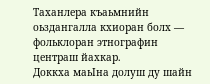Таханлера къаьмнийн оьздангалла кхиоран болх — фольклоран этнографин центраш йахкар.
Доккха маьӀна долуш ду шайн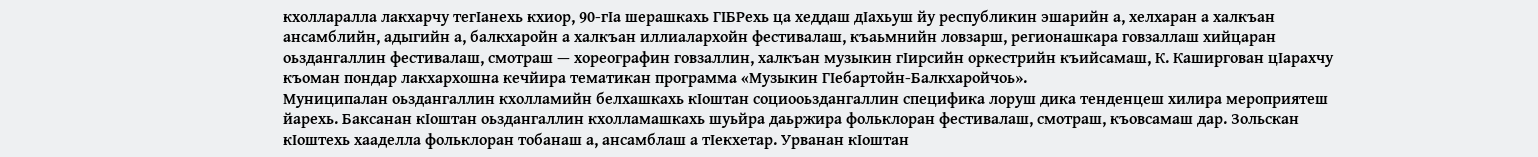кхолларалла лакхарчу тегӀанехь кхиор, 90-гӀа шерашкахь ГӀБРехь ца хеддаш дӀахьуш йу республикин эшарийн а, хелхаран а халкъан ансамблийн, адыгийн а, балкхаройн а халкъан иллиалархойн фестивалаш, къаьмнийн ловзарш, регионашкара говзаллаш хийцаран оьздангаллин фестивалаш, смотраш — хореографин говзаллин, халкъан музыкин гӀирсийн оркестрийн къийсамаш, К. Каширгован цӀарахчу къоман пондар лакхархошна кечйира тематикан программа «Музыкин ГӀебартойн-Балкхаройчоь».
Муниципалан оьздангаллин кхолламийн белхашкахь кӀоштан социооьздангаллин специфика лоруш дика тенденцеш хилира мероприятеш йарехь. Баксанан кӀоштан оьздангаллин кхолламашкахь шуьйра даьржира фольклоран фестивалаш, смотраш, къовсамаш дар. Зольскан кӀоштехь хааделла фольклоран тобанаш а, ансамблаш а тӀекхетар. Урванан кӀоштан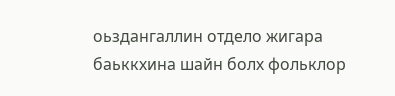оьздангаллин отдело жигара баьккхина шайн болх фольклор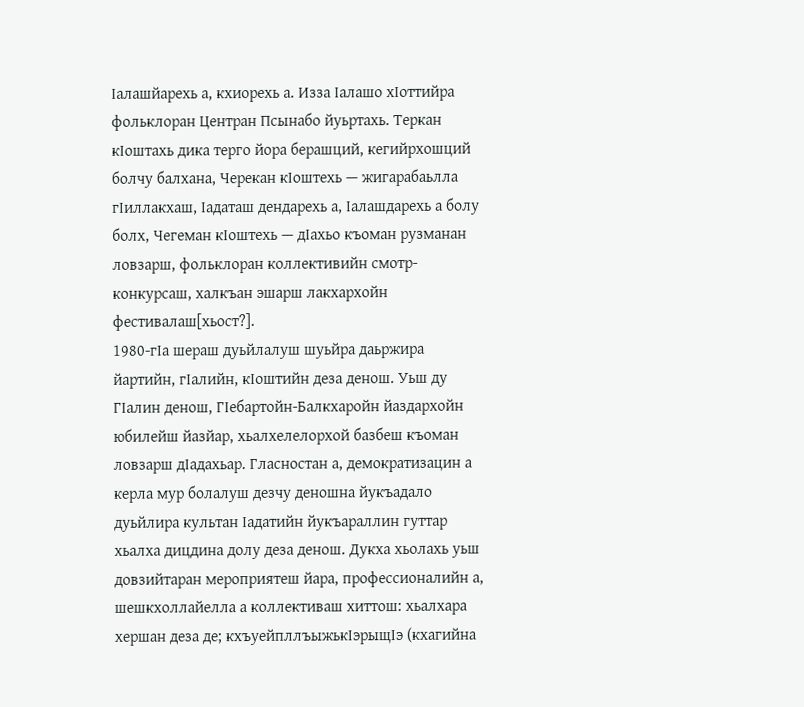Ӏалашйарехь а, кхиорехь а. Изза Ӏалашо хӀоттийра фольклоран Центран Псынабо йуьртахь. Теркан кӀоштахь дика терго йора берашций, кегийрхошций болчу балхана, Черекан кӀоштехь — жигарабаьлла гӀиллакхаш, Ӏадаташ дендарехь а, Ӏалашдарехь а болу болх, Чегеман кӀоштехь — дӀахьо къоман рузманан ловзарш, фольклоран коллективийн смотр-конкурсаш, халкъан эшарш лакхархойн фестивалаш[хьост?].
1980-гӀа шераш дуьйлалуш шуьйра даьржира йартийн, гӀалийн, кӀоштийн деза денош. Уьш ду ГӀалин денош, ГӀебартойн-Балкхаройн йаздархойн юбилейш йазйар, хьалхелелорхой базбеш къоман ловзарш дӀадахьар. Гласностан а, демократизацин а керла мур болалуш дезчу деношна йукъадало дуьйлира культан Ӏадатийн йукъараллин гуттар хьалха дицдина долу деза денош. Дукха хьолахь уьш довзийтаран мероприятеш йара, профессионалийн а, шешкхоллайелла а коллективаш хиттош: хьалхара хершан деза де; кхъуейпллъыжькӀэрыщIэ (кхагийна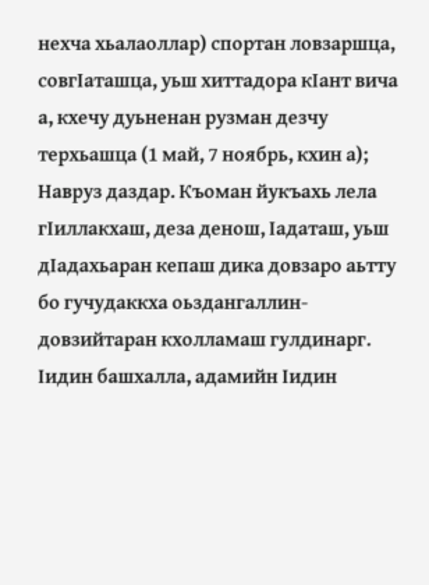нехча хьалаоллар) спортан ловзаршца, совгӀаташца, уьш хиттадора кӀант вича а, кхечу дуьненан рузман дезчу терхьашца (1 май, 7 ноябрь, кхин а); Навруз даздар. Къоман йукъахь лела гӀиллакхаш, деза денош, Ӏадаташ, уьш дӀадахьаран кепаш дика довзаро аьтту бо гучудаккха оьздангаллин-довзийтаран кхолламаш гулдинарг.
Ӏидин башхалла, адамийн Ӏидин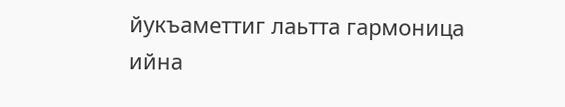йукъаметтиг лаьтта гармоница ийна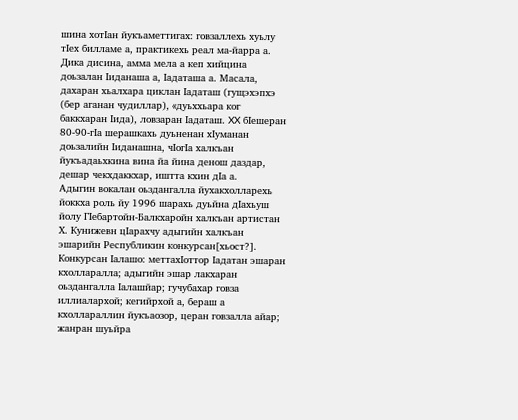шина хотӀан йукъаметтигах: говзаллехь хуьлу тӀех билламе а, практикехь реал ма-йарра а. Дика дисина, амма мела а кеп хийцина доьзалан Ӏиданаша а, Ӏадаташа а. Масала, дахаран хьалхара циклан Ӏадаташ (гущэхэпхэ (бер аганан чудиллар), «дуьххьара ког баккхаран Ӏида), ловзаран Ӏадаташ. XX бӀешеран 80-90-гӀа шерашкахь дуьненан хӀуманан доьзалийн Ӏиданашна, чӀогӀа халкъан йукъадаьхкина вина йа йина денош даздар, дешар чекхдаккхар, иштта кхин дӀа а.
Адыгин вокалан оьздангалла йухакхолларехь йоккха роль йу 1996 шарахь дуьйна дӀахьуш йолу ГӀебартойн-Балкхаройн халкъан артистан Х. Кунижевн цӀарахчу адыгийн халкъан эшарийн Республикин конкурсан[хьост?]. Конкурсан Ӏалашо: меттахӀоттор Ӏадатан эшаран кхолларалла; адыгийн эшар лакхаран оьздангалла Ӏалашйар; гучубахар говза иллиалархой; кегийрхой а, бераш а кхоллараллин йукъаозор, церан говзалла айар; жанран шуьйра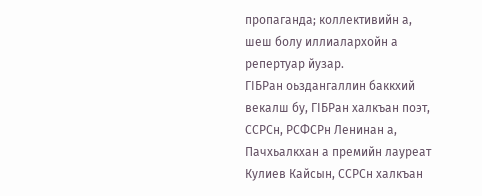пропаганда; коллективийн а, шеш болу иллиалархойн а репертуар йузар.
ГӀБРан оьздангаллин баккхий векалш бу, ГӀБРан халкъан поэт, ССРСн, РСФСРн Ленинан а, Пачхьалкхан а премийн лауреат Кулиев Кайсын, ССРСн халкъан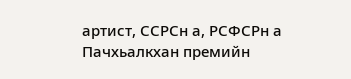артист, ССРСн а, РСФСРн а Пачхьалкхан премийн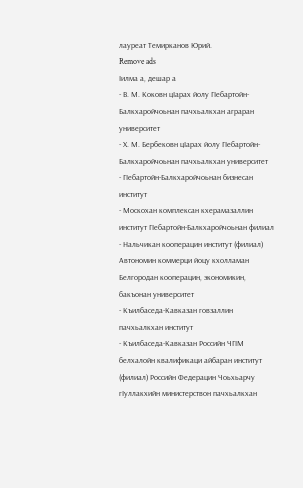лауреат Темирканов Юрий.
Remove ads
Ӏилма а, дешар а
- В. М. Коковн цIарах йолу ГIебартойн-Балкхаройчоьнан пачхьалкхан аграран университет
- Х. М. Бербековн цIарах йолу ГIебартойн-Балкхаройчоьнан пачхьалкхан университет
- ГIебартойн-Балкхаройчоьнан бизнесан институт
- Москохан комплексан кхерамазаллин институт ГӀебартойн-Балкхаройчоьнан филиал
- Нальчикан кооперацин институт (филиал) Автономин коммерци йоцу кхолламан Белгородан кооперацин, экономикин, бакъонан университет
- Къилбаседа-Кавказан говзаллин пачхьалкхан институт
- Къилбаседа-Кавказан Российн ЧГӀМ белхалойн квалификаци айбаран институт (филиал) Российн Федерацин Чоьхьарчу гӀуллакхийн министерствон пачхьалкхан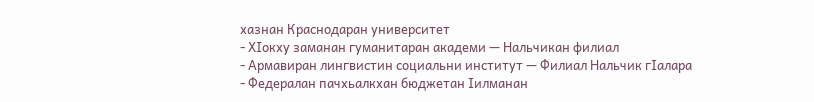хазнан Краснодаран университет
- ХӀокху заманан гуманитаран академи — Нальчикан филиал
- Армавиран лингвистин социальни институт — Филиал Нальчик гӀалара
- Федералан пачхьалкхан бюджетан Ӏилманан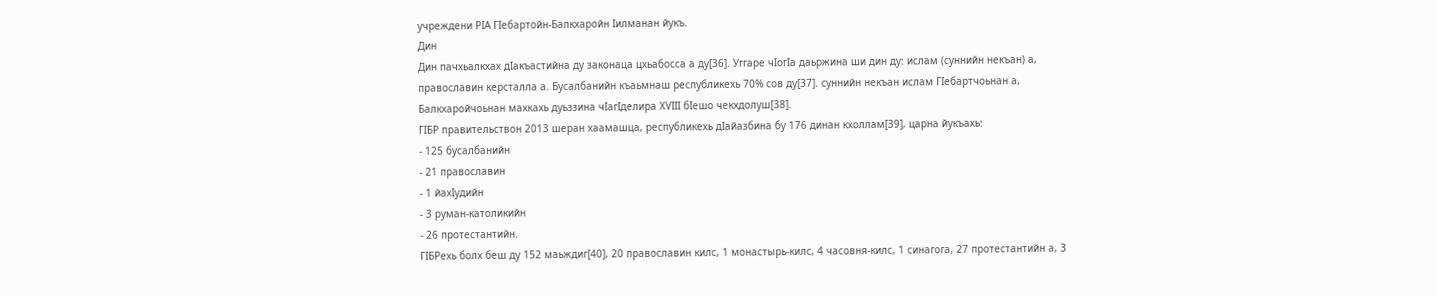учреждени РӀА ГӀебартойн-Балкхаройн Ӏилманан йукъ.
Дин
Дин пачхьалкхах дӀакъастийна ду законаца цхьабосса а ду[36]. Уггаре чӀогӀа даьржина ши дин ду: ислам (суннийн некъан) а, православин керсталла а. Бусалбанийн къаьмнаш республикехь 70% сов ду[37]. суннийн некъан ислам ГӀебартчоьнан а, Балкхаройчоьнан махкахь дуьззина чӀагӀделира XVIII бӀешо чекхдолуш[38].
ГӀБР правительствон 2013 шеран хаамашца, республикехь дӀайазбина бу 176 динан кхоллам[39], царна йукъахь:
- 125 бусалбанийн
- 21 православин
- 1 йахӀудийн
- 3 руман-католикийн
- 26 протестантийн.
ГӀБРехь болх беш ду 152 маьждиг[40], 20 православин килс, 1 монастырь-килс, 4 часовня-килс, 1 синагога, 27 протестантийн а, 3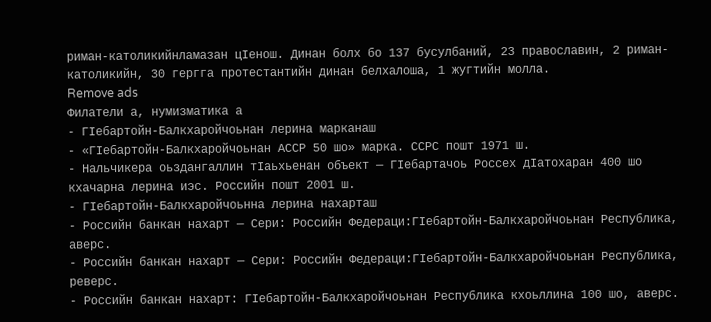риман-католикийнламазан цӀенош. Динан болх бо 137 бусулбаний, 23 православин, 2 риман-католикийн, 30 гергга протестантийн динан белхалоша, 1 жугтийн молла.
Remove ads
Филатели а, нумизматика а
- ГӀебартойн-Балкхаройчоьнан лерина марканаш
- «ГӀебартойн-Балкхаройчоьнан АССР 50 шо» марка. ССРС пошт 1971 ш.
- Нальчикера оьздангаллин тӀаьхьенан объект — ГӀебартачоь Россех дӀатохаран 400 шо кхачарна лерина иэс. Российн пошт 2001 ш.
- ГӀебартойн-Балкхаройчоьнна лерина нахарташ
- Российн банкан нахарт — Сери: Российн Федераци:ГӀебартойн-Балкхаройчоьнан Республика, аверс.
- Российн банкан нахарт — Сери: Российн Федераци:ГӀебартойн-Балкхаройчоьнан Республика, реверс.
- Российн банкан нахарт: ГӀебартойн-Балкхаройчоьнан Республика кхоьллина 100 шо, аверс.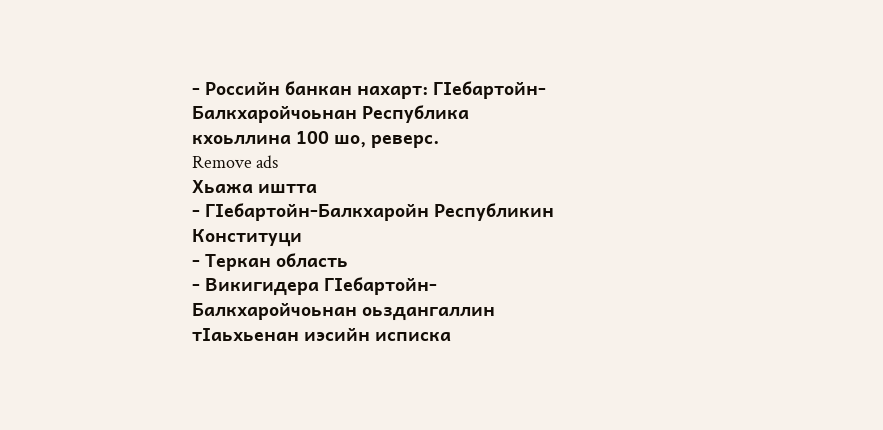- Российн банкан нахарт: ГӀебартойн-Балкхаройчоьнан Республика кхоьллина 100 шо, реверс.
Remove ads
Хьажа иштта
- ГIебартойн-Балкхаройн Республикин Конституци
- Теркан область
- Викигидера ГIебартойн-Балкхаройчоьнан оьздангаллин тӀаьхьенан иэсийн исписка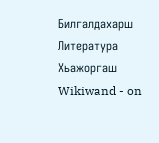Билгалдахарш
Литература
Хьажоргаш
Wikiwand - on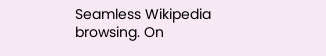Seamless Wikipedia browsing. On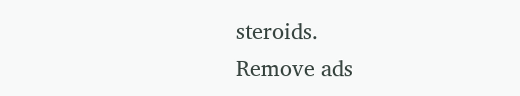steroids.
Remove ads